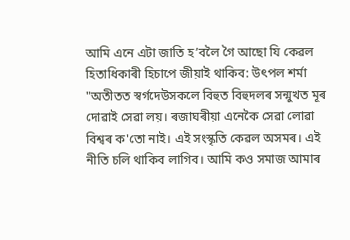আমি এনে এটা জাতি হ’বলৈ গৈ আছো যি কেৱল হিতাধিকাৰী হিচাপে জীয়াই থাকিব: উৎপল শৰ্মা
"অতীতত স্বৰ্গদেউসকলে বিহুত বিহুদলৰ সন্মুখত মূৰ দোৱাই সেৱা লয়। ৰজাঘৰীয়া এনেকৈ সেৱা লোৱা বিশ্বৰ ক'তো নাই। এই সংস্কৃতি কেৱল অসমৰ। এই নীতি চলি থাকিব লাগিব। আমি কও সমাজ আমাৰ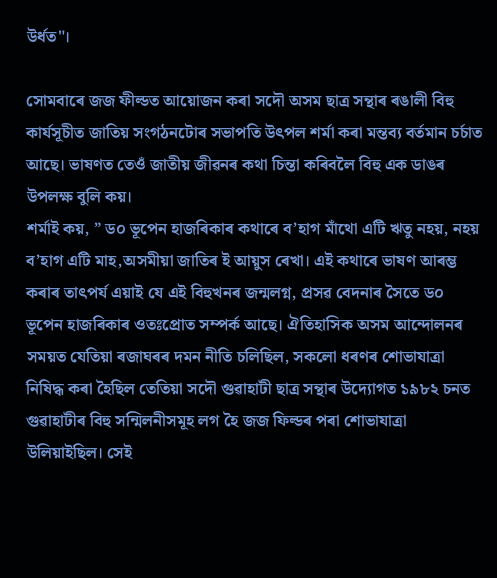উৰ্ধত"।

সোমবাৰে জজ ফীল্ডত আয়োজন কৰা সদৌ অসম ছাত্ৰ সন্থাৰ ৰঙালী বিহু কাৰ্যসূচীত জাতিয় সংগঠনটোৰ সভাপতি উৎপল শৰ্মা কৰা মন্তব্য বৰ্তমান চৰ্চাত আছে। ভাষণত তেওঁ জাতীয় জীৱনৰ কথা চিন্তা কৰিবলৈ বিহু এক ডাঙৰ উপলক্ষ বুলি কয়।
শৰ্মাই কয়, ” ড০ ভূপেন হাজৰিকাৰ কথাৰে ব’হাগ মাঁথো এটি ঋতু নহয়, নহয় ব’হাগ এটি মাহ,অসমীয়া জাতিৰ ই আয়ুস ৰেখা। এই কথাৰে ভাষণ আৰম্ভ কৰাৰ তাৎপৰ্য এয়াই যে এই বিহুখনৰ জন্মলগ্ন, প্ৰসৱ বেদনাৰ সৈতে ড০ ভূপেন হাজৰিকাৰ ওতঃপ্ৰোত সম্পৰ্ক আছে। ঐতিহাসিক অসম আন্দোলনৰ সময়ত যেতিয়া ৰজাঘৰৰ দমন নীতি চলিছিল, সকলো ধৰণৰ শোভাযাত্ৰা নিষিদ্ধ কৰা হৈছিল তেতিয়া সদৌ গুৱাহাটী ছাত্ৰ সন্থাৰ উদ্যোগত ১৯৮২ চনত গুৱাহাটীৰ বিহু সন্মিলনীসমূহ লগ হৈ জজ ফিল্ডৰ পৰা শোভাযাত্ৰা উলিয়াইছিল। সেই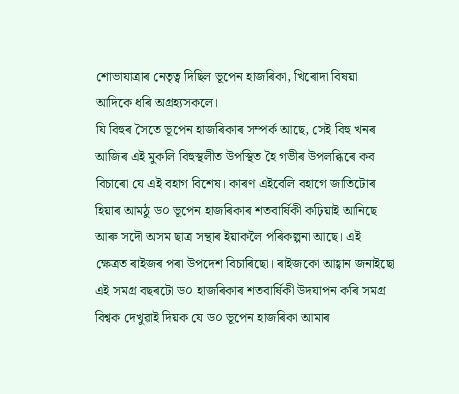শোভাযাত্ৰাৰ নেতৃত্ব দিছিল ভূপেন হাজৰিকা, খিৰোদা বিষয়া আদিকে ধৰি অগ্ৰহ্যসকলে।
যি বিহুৰ সৈতে ভূপেন হাজৰিকাৰ সম্পৰ্ক আছে, সেই বিহু খনৰ আজিৰ এই মুকলি বিহুস্থলীত উপস্থিত হৈ গভীৰ উপলব্ধিৰে কব বিচাৰো যে এই বহাগ বিশেষ। কাৰণ এইবেলি বহাগে জাতিটোৰ হিয়াৰ আমঠু ড০ ভূপেন হাজৰিকাৰ শতবাৰ্ষিকী কঢ়িয়াই আনিছে আৰু সদৌ অসম ছাত্ৰ সন্থাৰ ইয়াকলৈ পৰিকল্পনা আছে। এই ক্ষেত্ৰত ৰাইজৰ পৰা উপদেশ বিচাৰিছো। ৰাইজকো আহ্বান জনাইছো এই সমগ্ৰ বছৰটো ড০ হাজৰিকাৰ শতবাৰ্ষিকী উদযাপন কৰি সমগ্ৰ বিশ্বক দেখুৱাই দিয়ক যে ড০ ভূপেন হাজৰিকা আমাৰ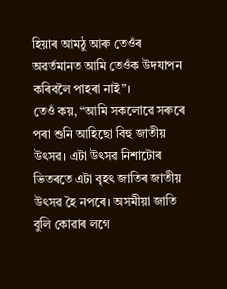হিয়াৰ আমঠু আৰু তেওঁৰ অৱৰ্তমানত আমি তেওঁক উদযাপন কৰিবলৈ পাহৰা নাই”।
তেওঁ কয়, “আমি সকলোৱে সৰুৰে পৰা শুনি আহিছো বিহু জাতীয় উৎসৱ। এটা উৎসৱ নিশাটোৰ ভিতৰতে এটা বৃহৎ জাতিৰ জাতীয় উৎসৱ হৈ নপৰে। অসমীয়া জাতি বুলি কোৱাৰ লগে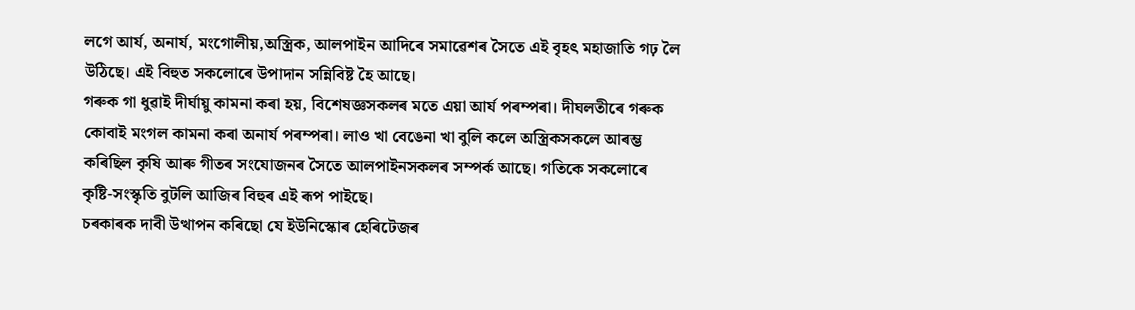লগে আৰ্য, অনাৰ্য, মংগোলীয়,অস্ত্ৰিক, আলপাইন আদিৰে সমাৱেশৰ সৈতে এই বৃহৎ মহাজাতি গঢ় লৈ উঠিছে। এই বিহুত সকলোৰে উপাদান সন্নিবিষ্ট হৈ আছে।
গৰুক গা ধুৱাই দীৰ্ঘায়ু কামনা কৰা হয়, বিশেষজ্ঞসকলৰ মতে এয়া আৰ্য পৰম্পৰা। দীঘলতীৰে গৰুক কোবাই মংগল কামনা কৰা অনাৰ্য পৰম্পৰা। লাও খা বেঙেনা খা বুলি কলে অস্ত্ৰিকসকলে আৰম্ভ কৰিছিল কৃষি আৰু গীতৰ সংযোজনৰ সৈতে আলপাইনসকলৰ সম্পৰ্ক আছে। গতিকে সকলোৰে কৃষ্টি-সংস্কৃতি বুটলি আজিৰ বিহুৰ এই ৰূপ পাইছে।
চৰকাৰক দাবী উত্থাপন কৰিছো যে ইউনিস্কোৰ হেৰিটেজৰ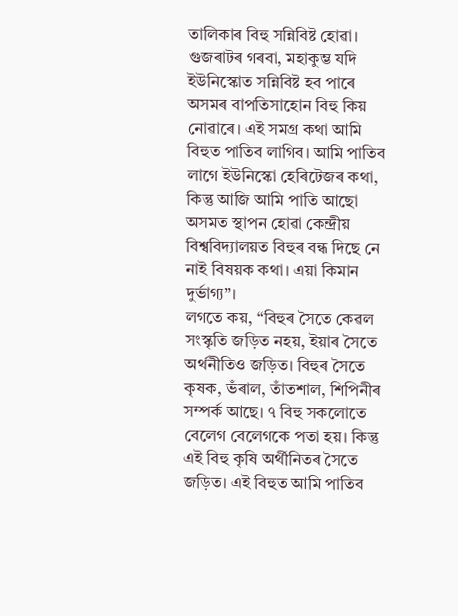তালিকাৰ বিহু সন্নিবিষ্ট হোৱা। গুজৰাটৰ গৰবা, মহাকুম্ভ যদি ইউনিস্কোত সন্নিবিষ্ট হব পাৰে অসমৰ বাপতিসাহোন বিহু কিয় নোৱাৰে। এই সমগ্ৰ কথা আমি বিহুত পাতিব লাগিব। আমি পাতিব লাগে ইউনিস্কো হেৰিটেজৰ কথা, কিন্তু আজি আমি পাতি আছো অসমত স্থাপন হোৱা কেন্দ্ৰীয় বিশ্ববিদ্যালয়ত বিহুৰ বন্ধ দিছে নে নাই বিষয়ক কথা। এয়া কিমান দুৰ্ভাগ্য”।
লগতে কয়, “বিহুৰ সৈতে কেৱল সংস্কৃতি জড়িত নহয়, ইয়াৰ সৈতে অৰ্থনীতিও জড়িত। বিহুৰ সৈতে কৃষক, ভঁৰাল, তাঁতশাল, শিপিনীৰ সম্পৰ্ক আছে। ৭ বিহু সকলোতে বেলেগ বেলেগকে পতা হয়। কিন্তু এই বিহু কৃষি অৰ্থীনিতৰ সৈতে জড়িত। এই বিহুত আমি পাতিব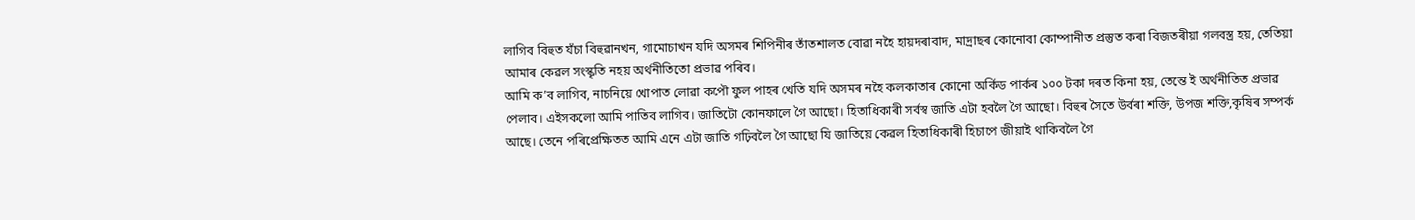লাগিব বিহুত যঁচা বিহুৱানখন, গামোচাখন যদি অসমৰ শিপিনীৰ তাঁতশালত বোৱা নহৈ হায়দৰাবাদ, মাদ্ৰাছৰ কোনোবা কোম্পানীত প্ৰস্তুত কৰা বিজতৰীয়া গলবস্ত্ৰ হয়, তেতিয়া আমাৰ কেৱল সংস্কৃতি নহয় অৰ্থনীতিতো প্ৰভাৱ পৰিব।
আমি ক’ব লাগিব, নাচনিয়ে খোপাত লোৱা কপৌ ফুল পাহৰ খেতি যদি অসমৰ নহৈ কলকাতাৰ কোনো অৰ্কিড পাৰ্কৰ ১০০ টকা দৰত কিনা হয়, তেন্তে ই অৰ্থনীতিত প্ৰভাৱ পেলাব। এইসকলো আমি পাতিব লাগিব। জাতিটো কোনফালে গৈ আছো। হিতাধিকাৰী সৰ্বস্ব জাতি এটা হবলৈ গৈ আছো। বিহুৰ সৈতে উৰ্বৰা শক্তি, উপজ শক্তি,কৃষিৰ সম্পৰ্ক আছে। তেনে পৰিপ্ৰেক্ষিতত আমি এনে এটা জাতি গঢ়িবলৈ গৈ আছো যি জাতিয়ে কেৱল হিতাধিকাৰী হিচাপে জীয়াই থাকিবলৈ গৈ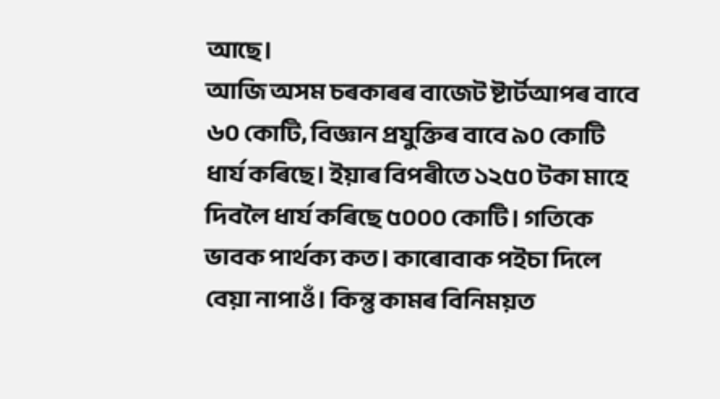আছে।
আজি অসম চৰকাৰৰ বাজেট ষ্টাৰ্টআপৰ বাবে ৬০ কোটি, বিজ্ঞান প্ৰযুক্তিৰ বাবে ৯০ কোটি ধাৰ্য কৰিছে। ইয়াৰ বিপৰীতে ১২৫০ টকা মাহে দিবলৈ ধাৰ্য কৰিছে ৫০০০ কোটি। গতিকে ভাবক পাৰ্থক্য কত। কাৰোবাক পইচা দিলে বেয়া নাপাওঁ। কিন্তু কামৰ বিনিময়ত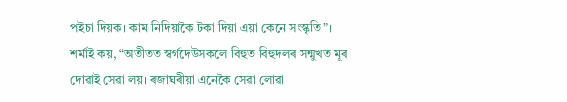পইচা দিয়ক। কাম নিদিয়াকৈ টকা দিয়া এয়া কেনে সংস্কৃতি”।
শৰ্মাই কয়, “অতীতত স্বৰ্গদেউসকলে বিহুত বিহুদলৰ সন্মুখত মূৰ দোৱাই সেৱা লয়। ৰজাঘৰীয়া এনেকৈ সেৱা লোৱা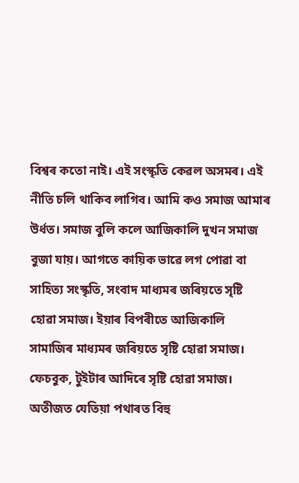বিশ্বৰ কতো নাই। এই সংস্কৃতি কেৱল অসমৰ। এই নীতি চলি থাকিব লাগিব। আমি কও সমাজ আমাৰ উৰ্ধত। সমাজ বুলি কলে আজিকালি দুখন সমাজ বুজা যায়। আগতে কায়িক ভাৱে লগ পোৱা বা সাহিত্য সংস্কৃতি, সংবাদ মাধ্যমৰ জৰিয়তে সৃষ্টি হোৱা সমাজ। ইয়াৰ বিপৰীতে আজিকালি সামাজিৰ মাধ্যমৰ জৰিয়তে সৃষ্টি হোৱা সমাজ। ফেচবুক, টুইটাৰ আদিৰে সৃষ্টি হোৱা সমাজ।
অতীজত যেতিয়া পথাৰত বিহু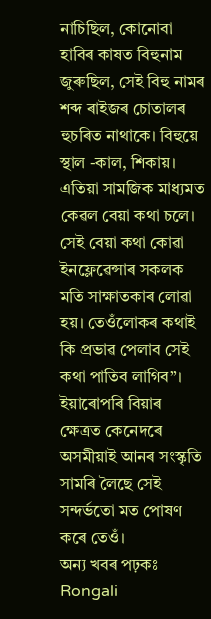নাচিছিল, কোনোবা হাবিৰ কাষত বিহুনাম জুৰুছিল, সেই বিহু নামৰ শব্দ ৰাইজৰ চোতালৰ হুচৰিত নাথাকে। বিহুয়ে স্থাল -কাল, শিকায়। এতিয়া সামজিক মাধ্যমত কেৱল বেয়া কথা চলে। সেই বেয়া কথা কোৱা ইনফ্লেৱেন্সাৰ সকলক মতি সাক্ষাতকাৰ লোৱা হয়। তেওঁলোকৰ কথাই কি প্ৰভাৱ পেলাব সেই কথা পাতিব লাগিব”। ইয়াৰোপৰি বিয়াৰ ক্ষেত্ৰত কেনেদৰে অসমীয়াই আনৰ সংস্কৃতি সামৰি লৈছে সেই সন্দৰ্ভতো মত পোষণ কৰে তেওঁ।
অন্য খবৰ পঢ়কঃ Rongali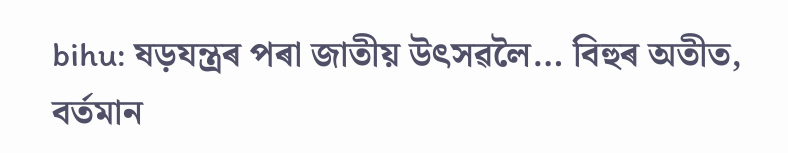bihu: ষড়যন্ত্ৰৰ পৰা জাতীয় উৎসৱলৈ… বিহুৰ অতীত, বৰ্তমান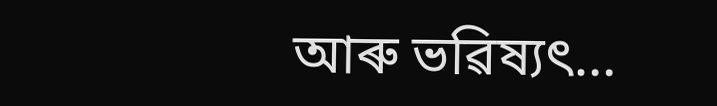আৰু ভৱিষ্যৎ…